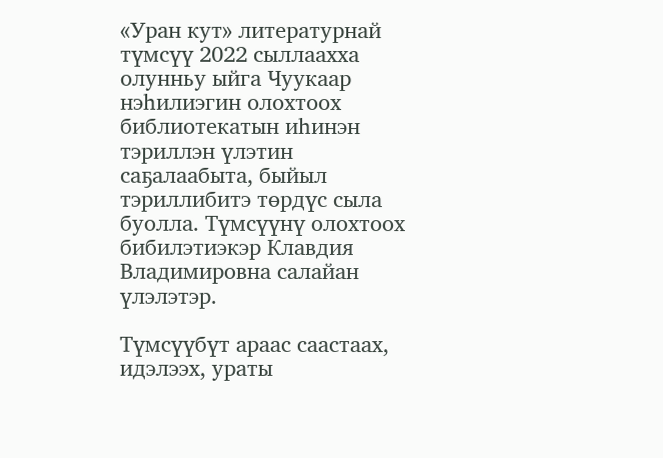«Уран кут» литературнай түмсүү 2022 сыллаахха олунньу ыйга Чуукаар нэһилиэгин олохтоох библиотекатын иһинэн тэриллэн үлэтин саҕалаабыта, быйыл тэриллибитэ төрдүс сыла буолла. Түмсүүнү олохтоох бибилэтиэкэр Клавдия Владимировна салайан үлэлэтэр.

Түмсүүбүт араас саастаах, идэлээх, ураты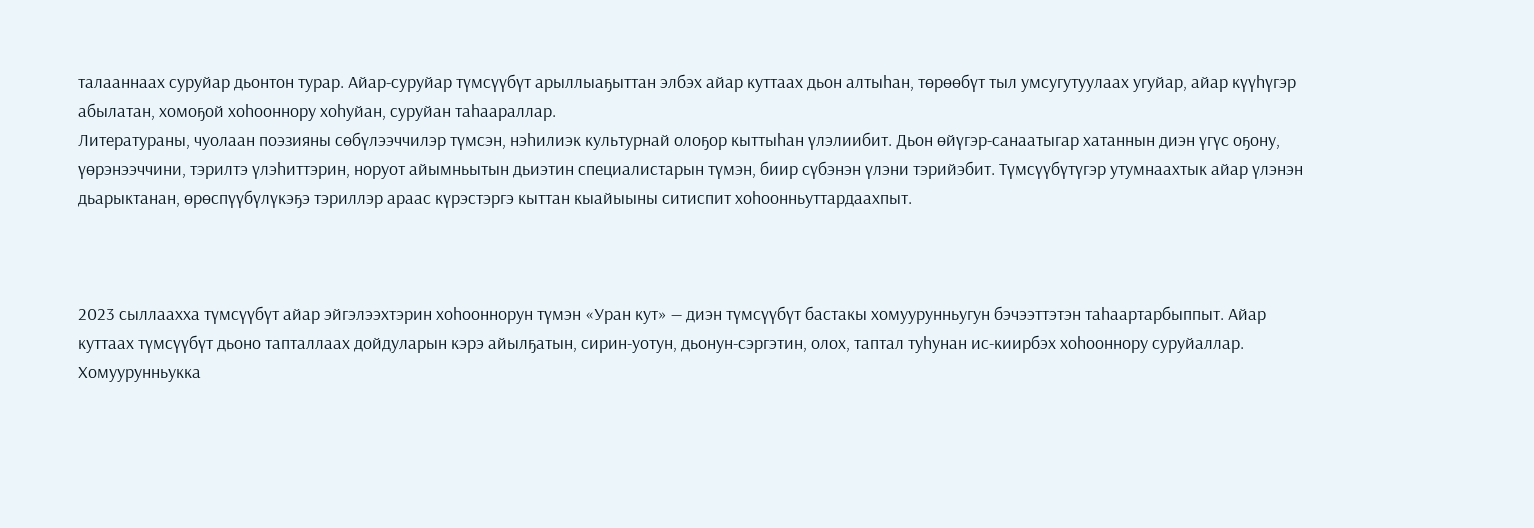талааннаах суруйар дьонтон турар. Айар-суруйар түмсүүбүт арыллыаҕыттан элбэх айар куттаах дьон алтыһан, төрөөбүт тыл умсугутуулаах угуйар, айар күүһүгэр абылатан, хомоҕой хоһооннору хоһуйан, суруйан таһаараллар.
Литератураны, чуолаан поэзияны сөбүлээччилэр түмсэн, нэһилиэк культурнай олоҕор кыттыһан үлэлиибит. Дьон өйүгэр-санаатыгар хатаннын диэн үгүс оҕону, үөрэнээччини, тэрилтэ үлэһиттэрин, норуот айымньытын дьиэтин специалистарын түмэн, биир сүбэнэн үлэни тэрийэбит. Түмсүүбүтүгэр утумнаахтык айар үлэнэн дьарыктанан, өрөспүүбүлүкэҕэ тэриллэр араас күрэстэргэ кыттан кыайыыны ситиспит хоһоонньуттардаахпыт.



2023 сыллаахха түмсүүбүт айар эйгэлээхтэрин хоһооннорун түмэн «Уран кут» — диэн түмсүүбүт бастакы хомуурунньугун бэчээттэтэн таһаартарбыппыт. Айар куттаах түмсүүбүт дьоно тапталлаах дойдуларын кэрэ айылҕатын, сирин-уотун, дьонун-сэргэтин, олох, таптал туһунан ис-киирбэх хоһооннору суруйаллар. Хомуурунньукка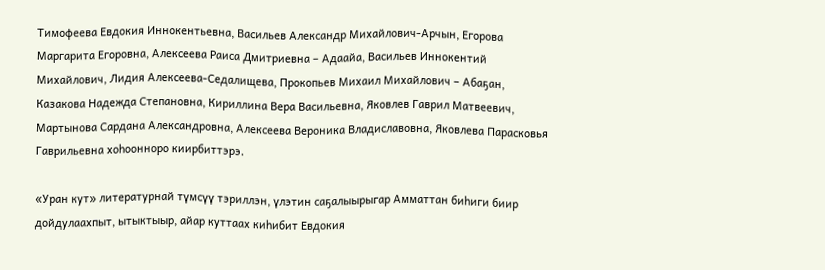Тимофеева Евдокия Иннокентьевна, Васильев Александр Михайлович-Арчын, Егорова Маргарита Егоровна, Алексеева Раиса Дмитриевна – Адаайа, Васильев Иннокентий Михайлович, Лидия Алексеева-Седалищева, Прокопьев Михаил Михайлович – Абаҕан, Казакова Надежда Степановна, Кириллина Вера Васильевна, Яковлев Гаврил Матвеевич, Мартынова Сардана Александровна, Алексеева Вероника Владиславовна, Яковлева Парасковья Гаврильевна хоһоонноро киирбиттэрэ.

«Уран кут» литературнай түмсүү тэриллэн, үлэтин саҕалыырыгар Амматтан биһиги биир дойдулаахпыт, ытыктыыр, айар куттаах киһибит Евдокия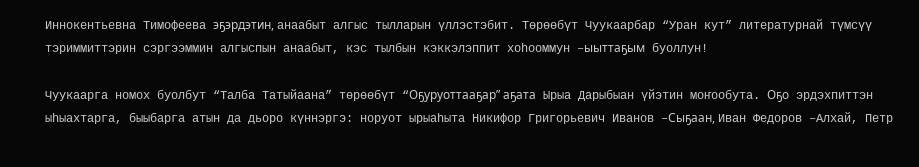Иннокентьевна Тимофеева эҕэрдэтин, анаабыт алгыс тылларын үллэстэбит. Төрөөбүт Чуукаарбар “Уран кут” литературнай түмсүү тэриммиттэрин сэргээммин алгыспын анаабыт, кэс тылбын кэккэлэппит хоһооммун –ыыттаҕым буоллун!

Чуукаарга номох буолбут “Талба Татыйаана” төрөөбүт “Оҕуруоттааҕар” аҕата Ырыа Дарыбыан үйэтин моҥообута. Оҕо эрдэхпиттэн ыһыахтарга, быыбарга атын да дьоро күннэргэ: норуот ырыаһыта Никифор Григорьевич Иванов –Сыҕаан, Иван Федоров –Алхай, Петр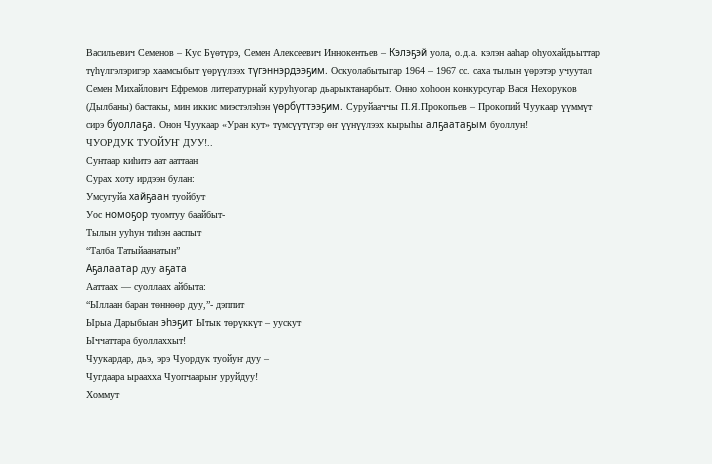Васильевич Семенов – Кус Бүөтүрэ, Семен Алексеевич Иннокентьев – Кэлэҕэй уола, о.д.а. кэлэн ааһар оһуохайдьыттар түһүлгэлэригэр хаамсыбыт үөрүүлээх түгэннэрдээҕим. Оскуолабытыгар 1964 – 1967 сс. саха тылын үөрэтэр учуутал Семен Михайлович Ефремов литературнай куруһуогар дьарыктанарбыт. Онно хоһоон конкурсугар Вася Нехоруков (Дылбаны) бастакы, мин иккис миэстэлэһэн үөрбүттээҕим. Суруйааччы П.Я.Прокопьев – Прокопий Чуукаар үүммүт сирэ буоллаҕа. Онон Чуукаар «Уран кут» түмсүүтүгэр өҥ үүнүүлээх кырыһы алҕаатаҕым буоллун!
ЧУОРДУК ТУОЙУҤ ДУУ!..
Сунтаар киһитэ аат ааттаан
Сурах хоту ирдээн булан:
Умсугуйа хайҕаан туойбут
Уос номоҕор туомтуу баайбыт-
Тылын ууһун тиһэн ааспыт
“Талба Татыйаанатын”
Аҕалаатар дуу аҕата
Ааттаах — суоллаах айбыта:
“Ыллаан баран төннөөр дуу,”- дэппит
Ырыа Дарыбыан эһэҕит Ытык төрүккүт – уускут
Ыччаттара буоллаххыт!
Чуукардар, дьэ, эрэ Чуордук туойуҥ дуу –
Чугдаара ыраахха Чуопчаарыҥ уруйдуу!
Хоммут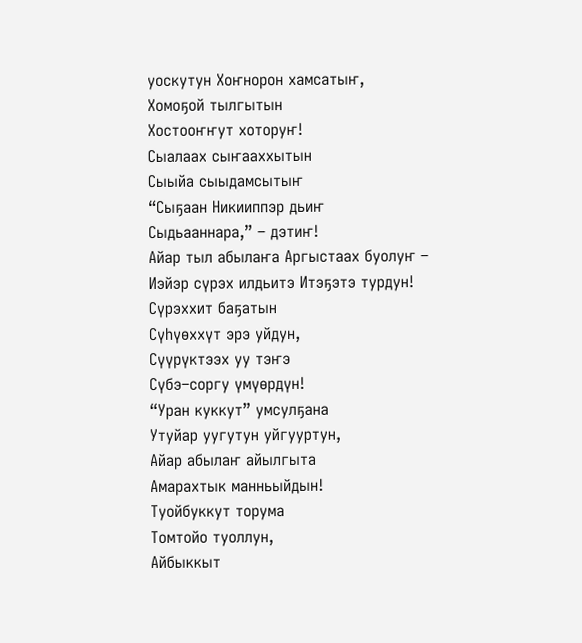уоскутун Хоҥнорон хамсатыҥ,
Хомоҕой тылгытын
Хостооҥҥут хоторуҥ!
Сыалаах сыҥааххытын
Сыыйа сыыдамсытыҥ
“Сыҕаан Никииппэр дьиҥ Сыдьааннара,” – дэтиҥ!
Айар тыл абылаҥа Аргыстаах буолуҥ –
Иэйэр сүрэх илдьитэ Итэҕэтэ турдун!
Сүрэххит баҕатын
Сүһүөххүт эрэ уйдун,
Сүүрүктээх уу тэҥэ
Сүбэ–соргу үмүөрдүн!
“Уран куккут” умсулҕана
Утуйар уугутун уйгууртун,
Айар абылаҥ айылгыта
Амарахтык манньыйдын!
Туойбуккут торума
Томтойо туоллун,
Айбыккыт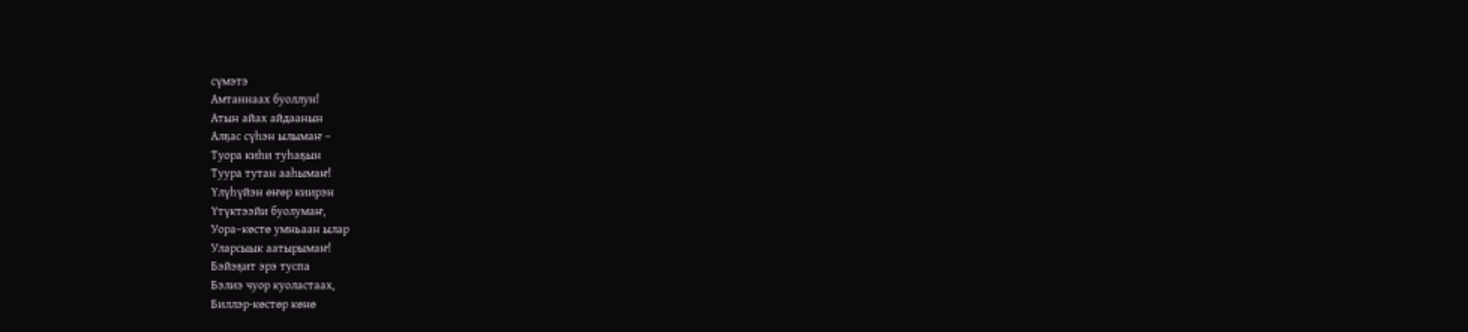сүмэтэ
Амтаннаах буоллун!
Атын айах айдаанын
Алҕас сүһэн ылымаҥ –
Туора киһи туһаҕын
Туура тутан ааһымаҥ!
Үлүһүйэн өҥөр киирэн
Үтүктээйи буолумаҥ,
Уора–көстө умньаан ылар
Уларсыык аатырымаҥ!
Бэйэҕит эрэ туспа
Бэлиэ чуор куоластаах,
Биллэр-көстөр көнө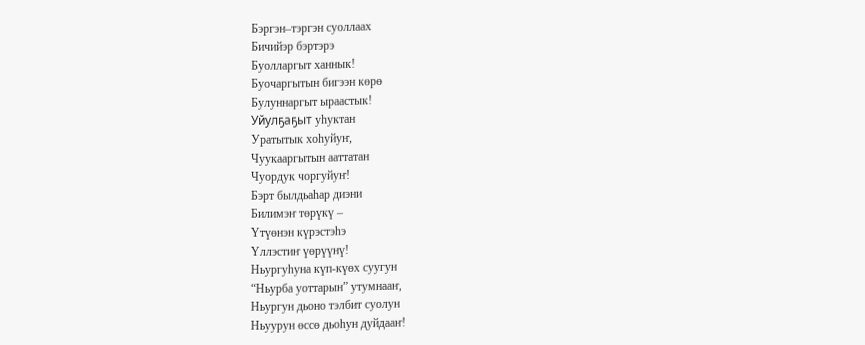Бэргэн–тэргэн суоллаах
Бичийэр бэртэрэ
Буолларгыт ханнык!
Буочаргытын бигээн көрө
Булуннаргыт ыраастык!
Уйулҕаҕыт уһуктан
Уратытык хоһуйуҥ,
Чуукааргытын ааттатан
Чуордук чоргуйуҥ!
Бэрт былдьаһар диэни
Билимэҥ төрүкү –
Үтүөнэн күрэстэһэ
Үллэстиҥ үөрүүнү!
Ньургуһуна күп-күөх суугун
“Ньурба уоттарын” утумнааҥ,
Ньургун дьоно тэлбит суолун
Ньуурун өссө дьоһун дуйдааҥ!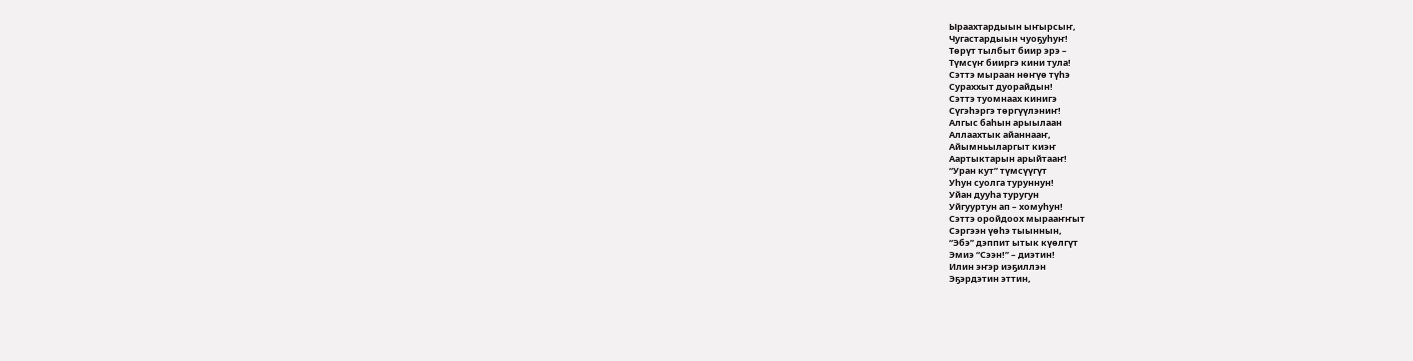Ыраахтардыын ыҥырсыҥ,
Чугастардыын чуоҕуһуҥ!
Төрүт тылбыт биир эрэ –
Түмсүҥ бииргэ кини тула!
Сэттэ мыраан нөҥүө түһэ
Сураххыт дуорайдын!
Сэттэ туомнаах кинигэ
Сүгэһэргэ төргүүлэниҥ!
Алгыс баһын арыылаан
Аллаахтык айаннааҥ,
Айымньыларгыт киэҥ
Аартыктарын арыйтааҥ!
“Уран кут” түмсүүгүт
Уһун суолга туруннун!
Уйан дууһа туругун
Уйгууртун ап – хомуһун!
Сэттэ оройдоох мырааҥҥыт
Сэргээн үөһэ тыыннын,
“Эбэ” дэппит ытык күөлгүт
Эмиэ “Сээн!” – диэтин!
Илин эҥэр иэҕиллэн
Эҕэрдэтин эттин,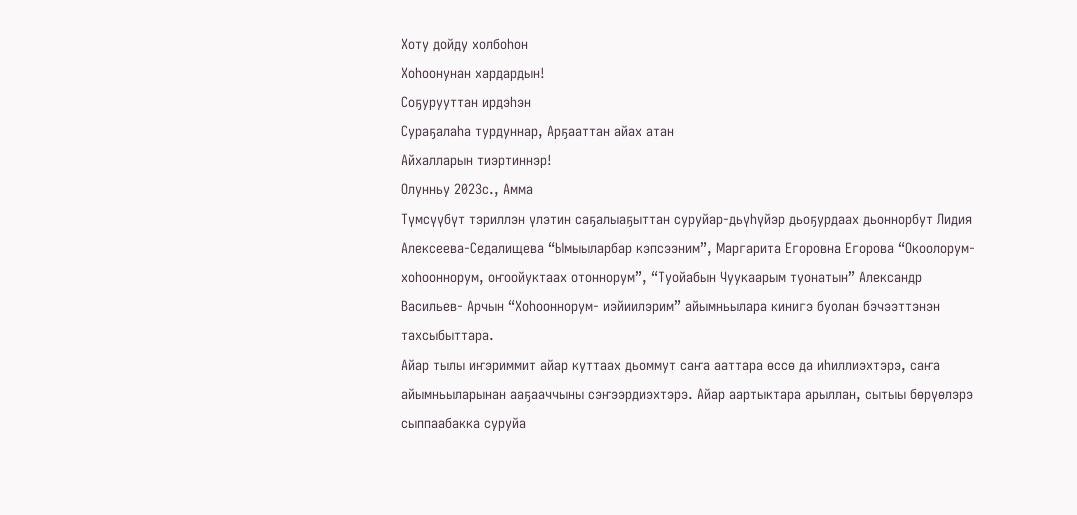Хоту дойду холбоһон
Хоһоонунан хардардын!
Соҕурууттан ирдэһэн
Сураҕалаһа турдуннар, Арҕааттан айах атан
Айхалларын тиэртиннэр!
Олунньу 2023с., Амма
Түмсүүбүт тэриллэн үлэтин саҕалыаҕыттан суруйар-дьүһүйэр дьоҕурдаах дьоннорбут Лидия Алексеева-Седалищева “Ымыыларбар кэпсээним”, Маргарита Егоровна Егорова “Окоолорум-хоһооннорум, оҥоойуктаах отоннорум”, “Туойабын Чуукаарым туонатын” Александр Васильев- Арчын “Хоһооннорум- иэйиилэрим” айымньылара кинигэ буолан бэчээттэнэн тахсыбыттара.
Айар тылы иҥэриммит айар куттаах дьоммут саҥа ааттара өссө да иһиллиэхтэрэ, саҥа айымньыларынан ааҕааччыны сэҥээрдиэхтэрэ. Айар аартыктара арыллан, сытыы бөрүөлэрэ сыппаабакка суруйа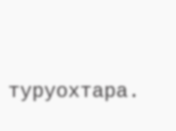туруохтара.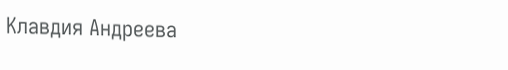Клавдия Андреева